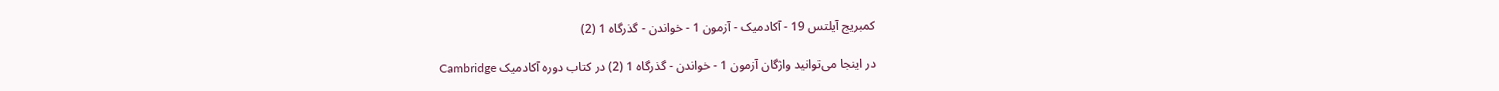کمبریج آیلتس 19 - آکادمیک - آزمون 1 - خواندن - گذرگاه 1 (2)

در اینجا می‌توانید واژگان آزمون 1 - خواندن - گذرگاه 1 (2) در کتاب دوره آکادمیک Cambridge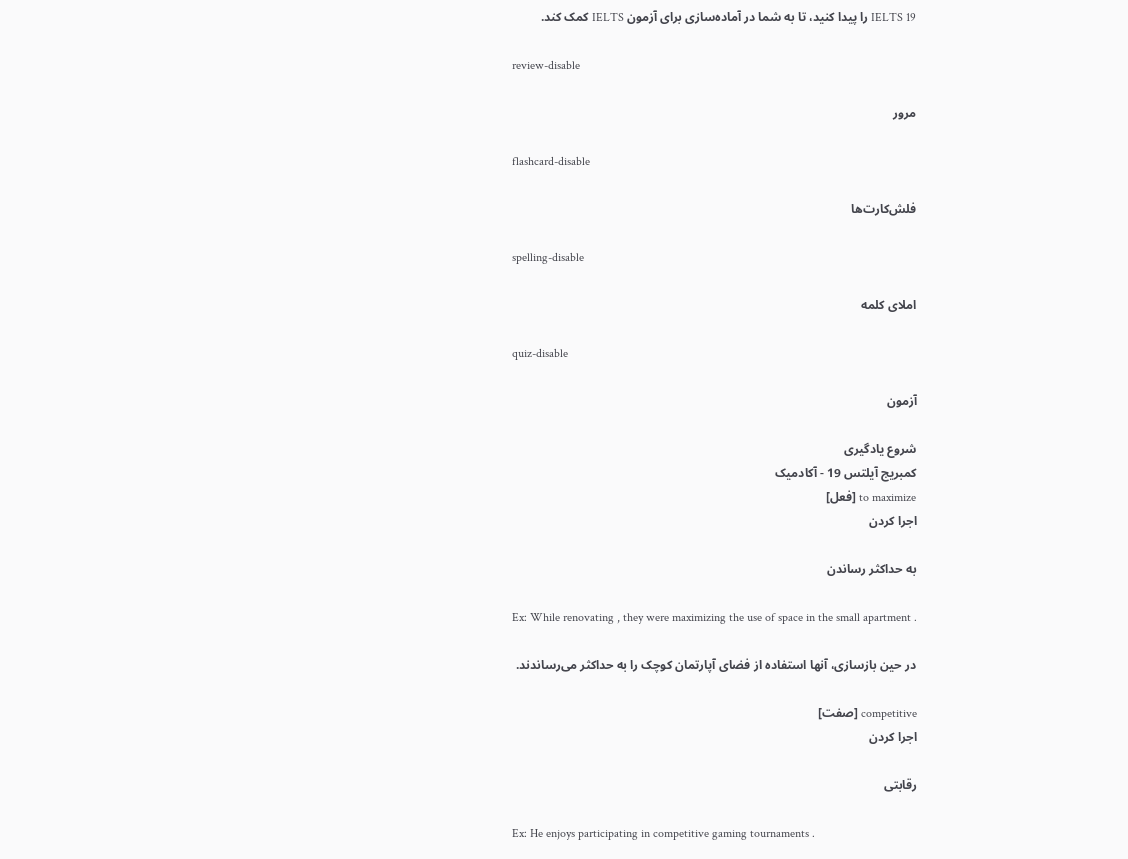IELTS 19 را پیدا کنید، تا به شما در آماده‌سازی برای آزمون IELTS کمک کند.

review-disable

مرور

flashcard-disable

فلش‌کارت‌ها

spelling-disable

املای کلمه

quiz-disable

آزمون

شروع یادگیری
کمبریج آیلتس 19 - آکادمیک
to maximize [فعل]
اجرا کردن

به حداکثر رساندن

Ex: While renovating , they were maximizing the use of space in the small apartment .

در حین بازسازی، آنها استفاده از فضای آپارتمان کوچک را به حداکثر می‌رساندند.

competitive [صفت]
اجرا کردن

رقابتی

Ex: He enjoys participating in competitive gaming tournaments .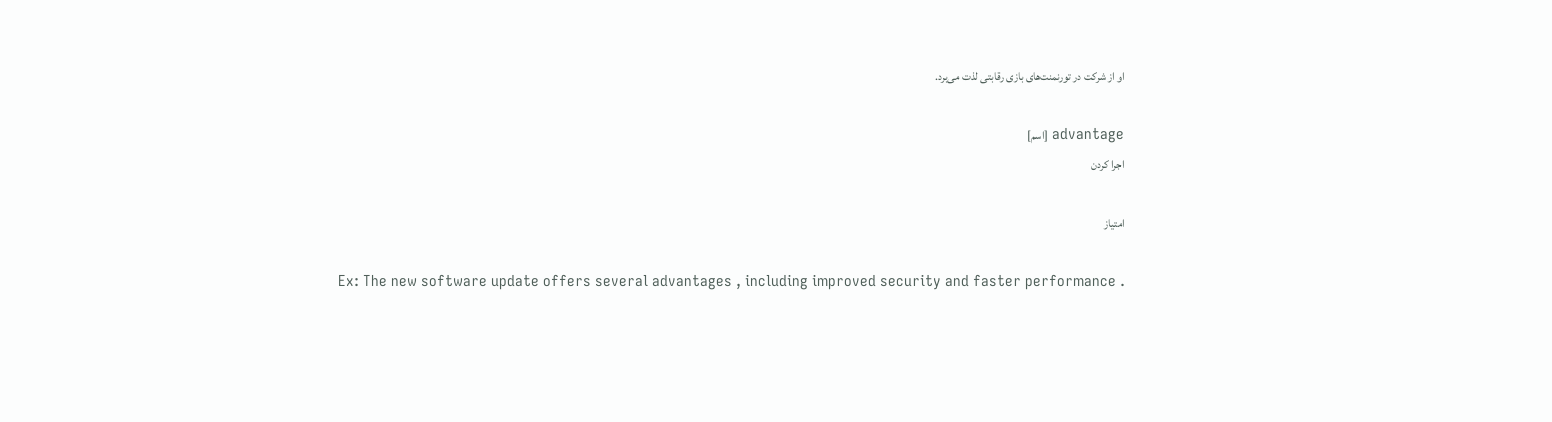او از شرکت در تورنمنت‌های بازی رقابتی لذت می‌برد.

advantage [اسم]
اجرا کردن

امتیاز

Ex: The new software update offers several advantages , including improved security and faster performance .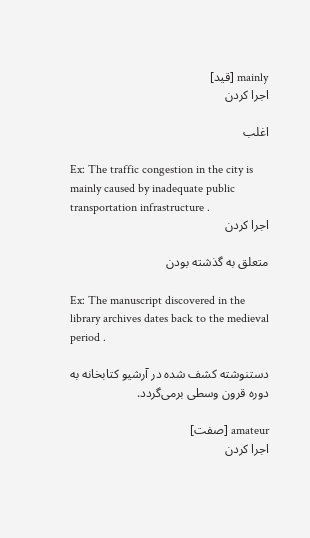mainly [قید]
اجرا کردن

اغلب

Ex: The traffic congestion in the city is mainly caused by inadequate public transportation infrastructure .
اجرا کردن

متعلق به گذشته بودن

Ex: The manuscript discovered in the library archives dates back to the medieval period .

دستنوشته کشف شده در آرشیو کتابخانه به دوره قرون وسطی برمی‌گردد.

amateur [صفت]
اجرا کردن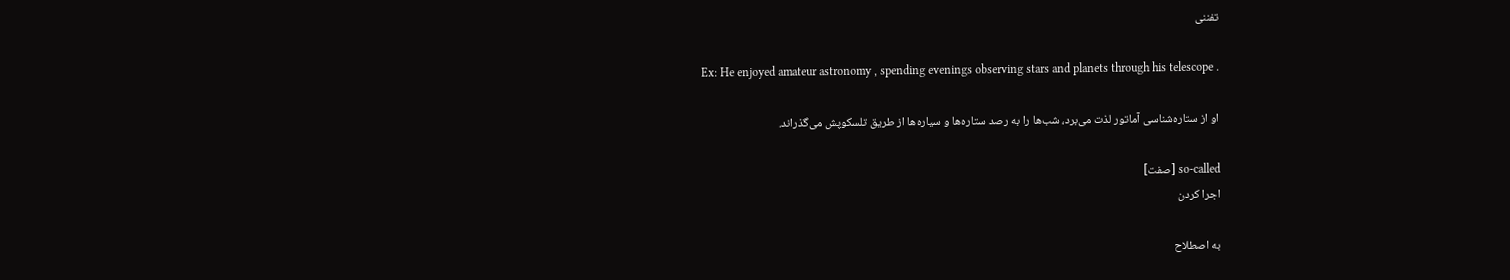تفننی

Ex: He enjoyed amateur astronomy , spending evenings observing stars and planets through his telescope .

او از ستاره‌شناسی آماتور لذت می‌برد، شب‌ها را به رصد ستاره‌ها و سیاره‌ها از طریق تلسکوپش می‌گذراند.

so-called [صفت]
اجرا کردن

به اصطلاح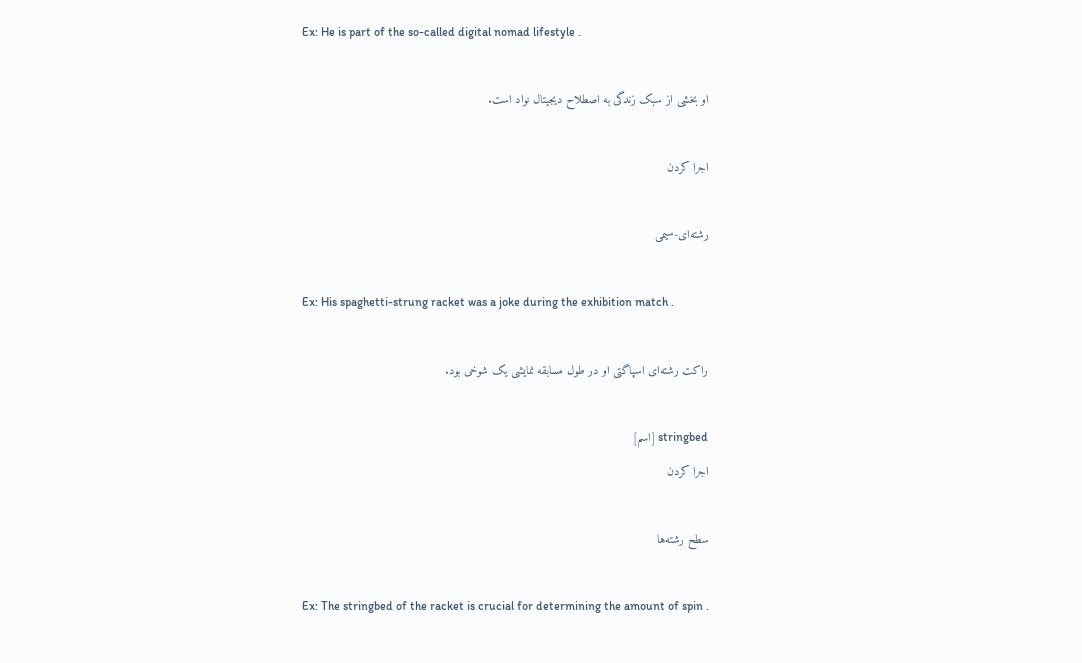Ex: He is part of the so-called digital nomad lifestyle .

او بخشی از سبک زندگی به اصطلاح دیجیتال نواد است.

اجرا کردن

رشته‌ای-سیمی

Ex: His spaghetti-strung racket was a joke during the exhibition match .

راکت رشته‌ای اسپاگتی او در طول مسابقه نمایشی یک شوخی بود.

stringbed [اسم]
اجرا کردن

سطح رشته‌ها

Ex: The stringbed of the racket is crucial for determining the amount of spin .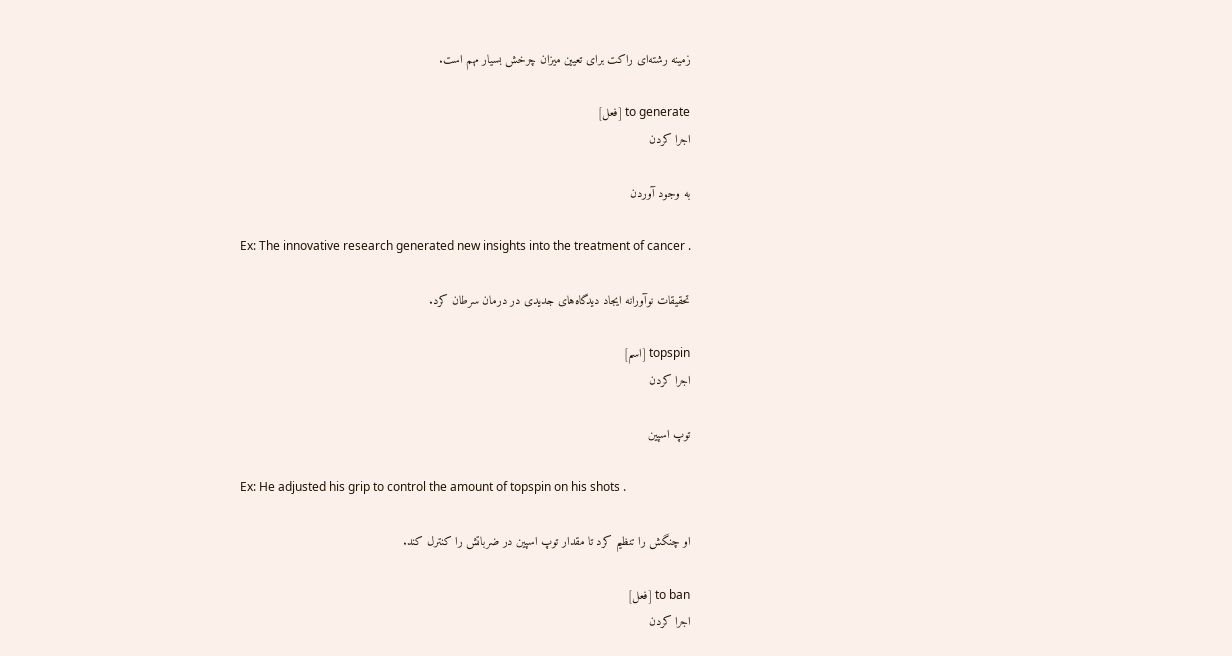زمینه رشته‌ای راکت برای تعیین میزان چرخش بسیار مهم است.

to generate [فعل]
اجرا کردن

به وجود آوردن

Ex: The innovative research generated new insights into the treatment of cancer .

تحقیقات نوآورانه ایجاد دیدگاه‌های جدیدی در درمان سرطان کرد.

topspin [اسم]
اجرا کردن

توپ اسپین

Ex: He adjusted his grip to control the amount of topspin on his shots .

او چنگش را تنظیم کرد تا مقدار توپ اسپین در ضرباتش را کنترل کند.

to ban [فعل]
اجرا کردن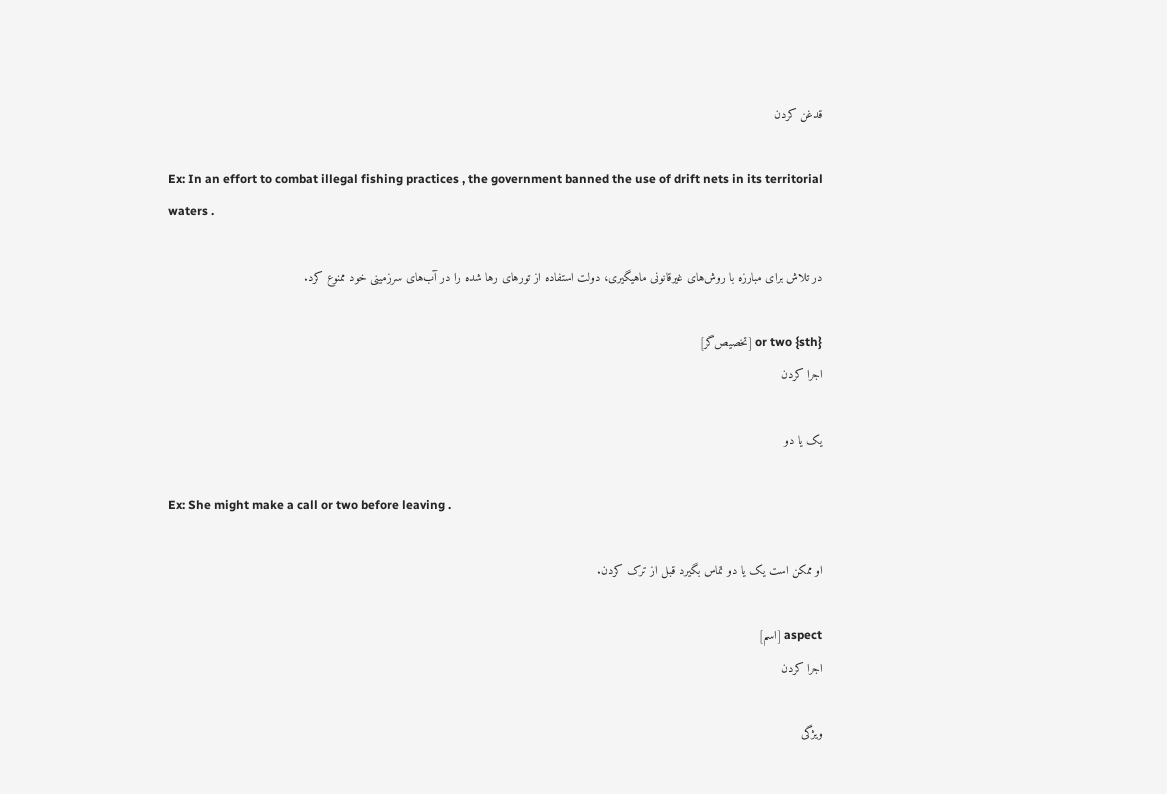قدغن کردن

Ex: In an effort to combat illegal fishing practices , the government banned the use of drift nets in its territorial waters .

در تلاش برای مبارزه با روش‌های غیرقانونی ماهیگیری، دولت استفاده از تورهای رها شده را در آب‌های سرزمینی خود ممنوع کرد.

{sth} or two [تخصیص‌گر]
اجرا کردن

یک یا دو

Ex: She might make a call or two before leaving .

او ممکن است یک یا دو تماس بگیرد قبل از ترک کردن.

aspect [اسم]
اجرا کردن

ویژگی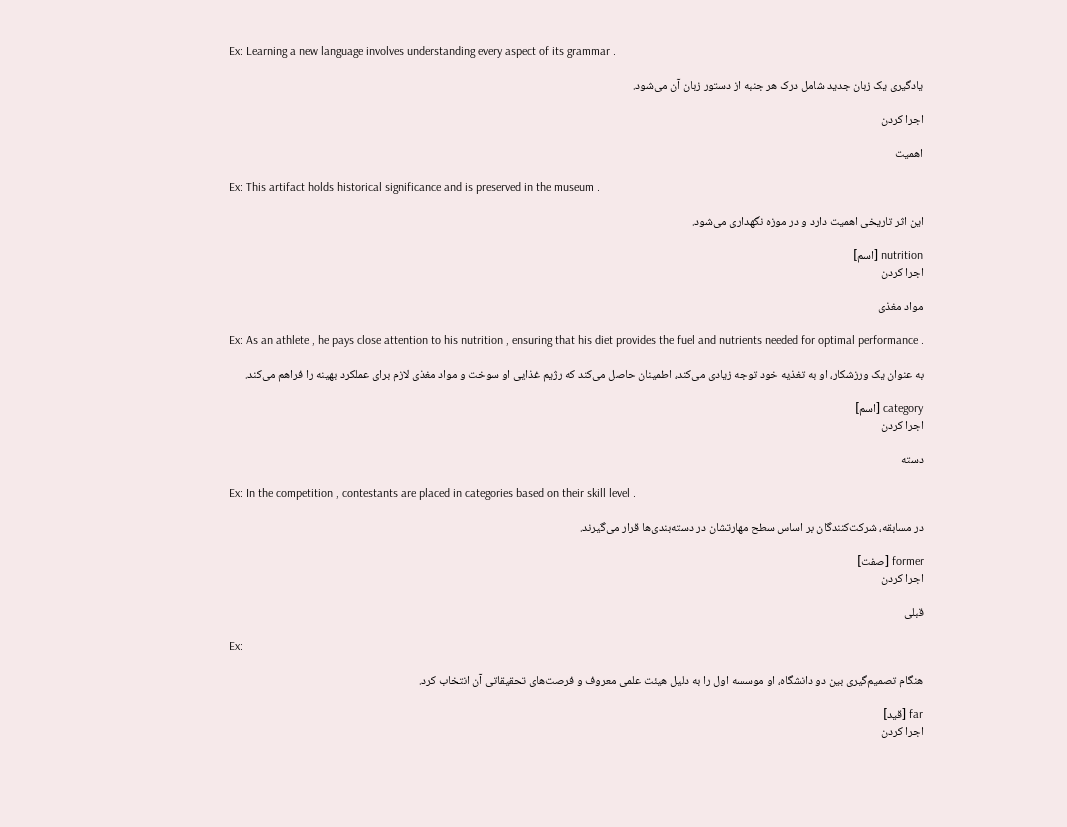Ex: Learning a new language involves understanding every aspect of its grammar .

یادگیری یک زبان جدید شامل درک هر جنبه از دستور زبان آن می‌شود.

اجرا کردن

اهمیت

Ex: This artifact holds historical significance and is preserved in the museum .

این اثر تاریخی اهمیت دارد و در موزه نگهداری می‌شود.

nutrition [اسم]
اجرا کردن

مواد مغذی

Ex: As an athlete , he pays close attention to his nutrition , ensuring that his diet provides the fuel and nutrients needed for optimal performance .

به عنوان یک ورزشکار، او به تغذیه خود توجه زیادی می‌کند، اطمینان حاصل می‌کند که رژیم غذایی او سوخت و مواد مغذی لازم برای عملکرد بهینه را فراهم می‌کند.

category [اسم]
اجرا کردن

دسته

Ex: In the competition , contestants are placed in categories based on their skill level .

در مسابقه، شرکت‌کنندگان بر اساس سطح مهارتشان در دسته‌بندی‌ها قرار می‌گیرند.

former [صفت]
اجرا کردن

قبلی

Ex:

هنگام تصمیم‌گیری بین دو دانشگاه، او موسسه اول را به دلیل هیئت علمی معروف و فرصت‌های تحقیقاتی آن انتخاب کرد.

far [قید]
اجرا کردن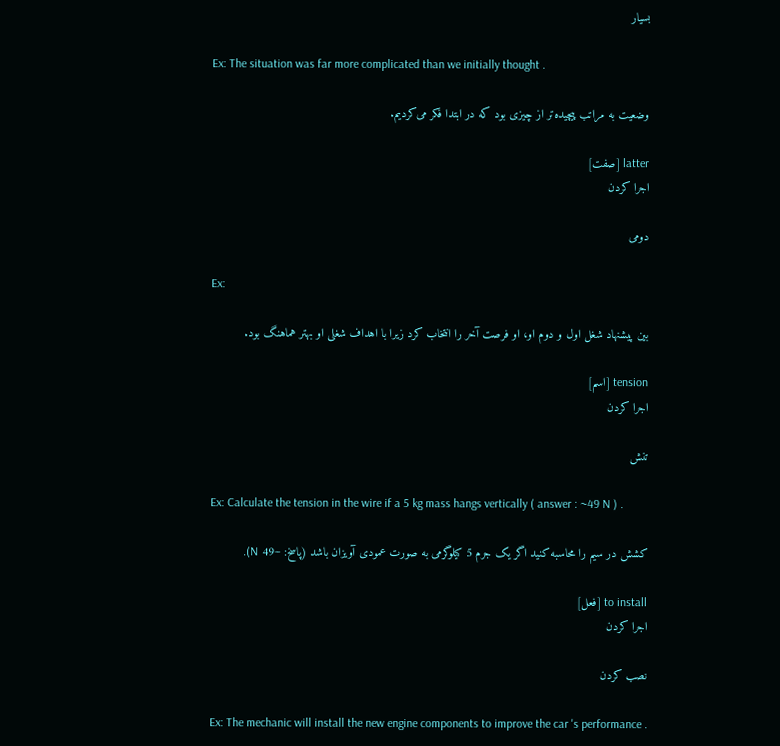بسیار

Ex: The situation was far more complicated than we initially thought .

وضعیت به مراتب پیچیده‌تر از چیزی بود که در ابتدا فکر می‌کردیم.

latter [صفت]
اجرا کردن

دومی

Ex:

بین پیشنهاد شغل اول و دوم او، او فرصت آخر را انتخاب کرد زیرا با اهداف شغلی او بهتر هماهنگ بود.

tension [اسم]
اجرا کردن

تنش

Ex: Calculate the tension in the wire if a 5 kg mass hangs vertically ( answer : ~49 N ) .

کشش در سیم را محاسبه کنید اگر یک جرم 5 کیلوگرمی به صورت عمودی آویزان باشد (پاسخ: ~49 N).

to install [فعل]
اجرا کردن

نصب کردن

Ex: The mechanic will install the new engine components to improve the car 's performance .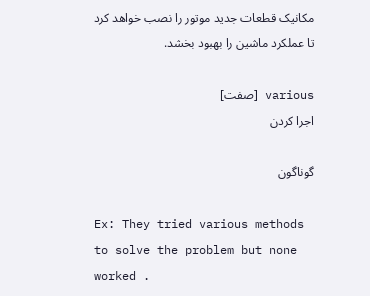مکانیک قطعات جدید موتور را نصب خواهد کرد تا عملکرد ماشین را بهبود بخشد.

various [صفت]
اجرا کردن

گوناگون

Ex: They tried various methods to solve the problem but none worked .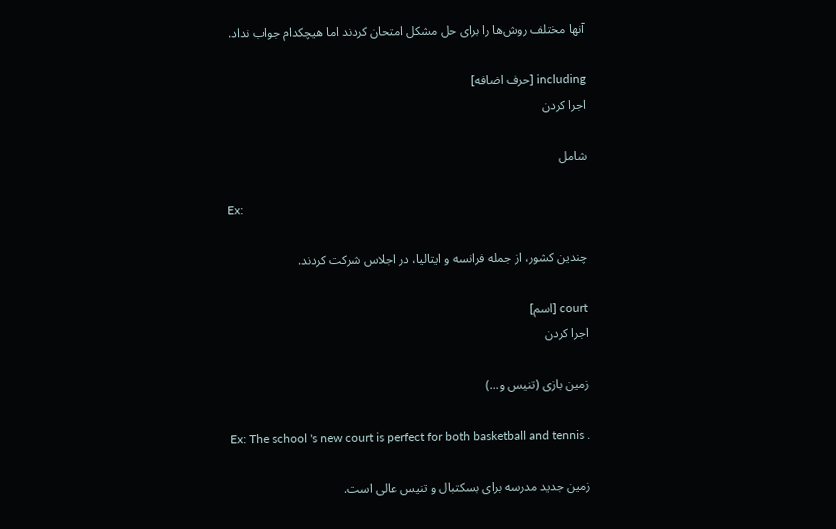آنها مختلف روش‌ها را برای حل مشکل امتحان کردند اما هیچکدام جواب نداد.

including [حرف اضافه]
اجرا کردن

شامل

Ex:

چندین کشور، از جمله فرانسه و ایتالیا، در اجلاس شرکت کردند.

court [اسم]
اجرا کردن

زمین بازی (تنیس و...)

Ex: The school 's new court is perfect for both basketball and tennis .

زمین جدید مدرسه برای بسکتبال و تنیس عالی است.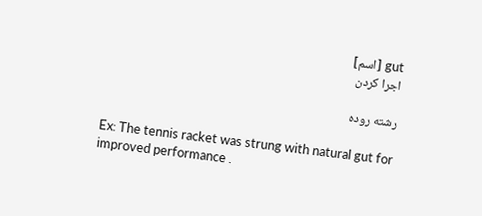gut [اسم]
اجرا کردن

رشته روده

Ex: The tennis racket was strung with natural gut for improved performance .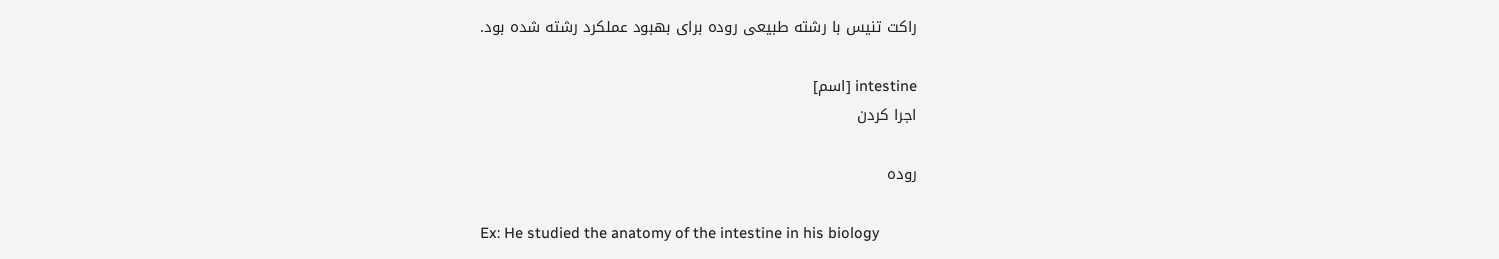راکت تنیس با رشته طبیعی روده برای بهبود عملکرد رشته شده بود.

intestine [اسم]
اجرا کردن

روده

Ex: He studied the anatomy of the intestine in his biology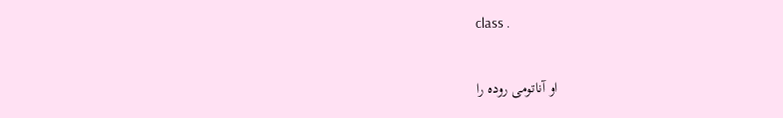class .

او آناتومی روده را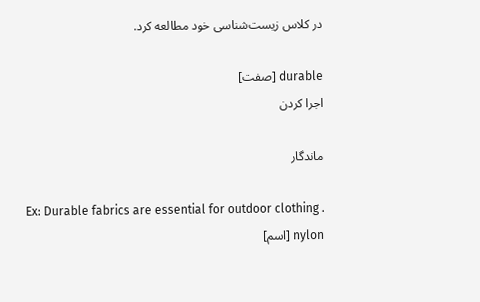در کلاس زیست‌شناسی خود مطالعه کرد.

durable [صفت]
اجرا کردن

ماندگار

Ex: Durable fabrics are essential for outdoor clothing .
nylon [اسم]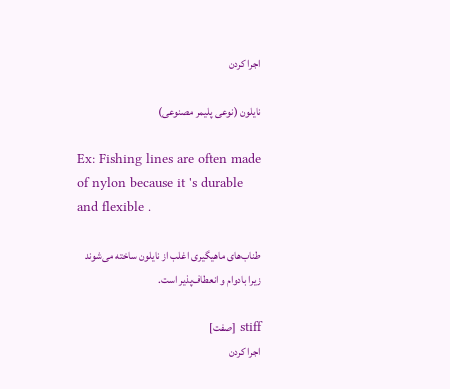اجرا کردن

نایلون (نوعی پلیمر مصنوعی)

Ex: Fishing lines are often made of nylon because it 's durable and flexible .

طناب‌های ماهیگیری اغلب از نایلون ساخته می‌شوند زیرا بادوام و انعطاف‌پذیر است.

stiff [صفت]
اجرا کردن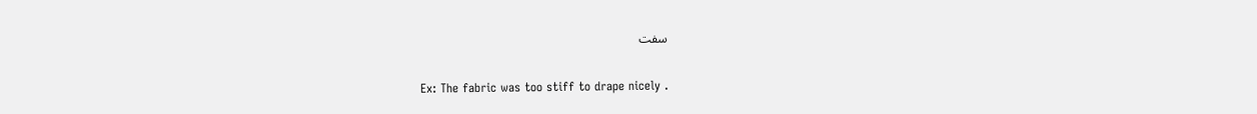سفت

Ex: The fabric was too stiff to drape nicely .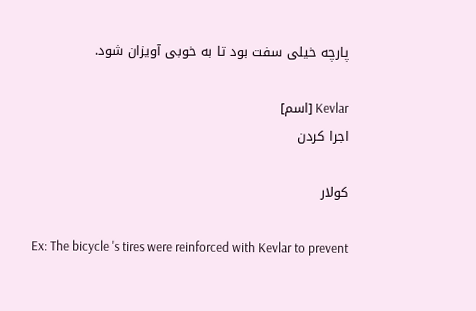پارچه خیلی سفت بود تا به خوبی آویزان شود.

Kevlar [اسم]
اجرا کردن

کولار

Ex: The bicycle 's tires were reinforced with Kevlar to prevent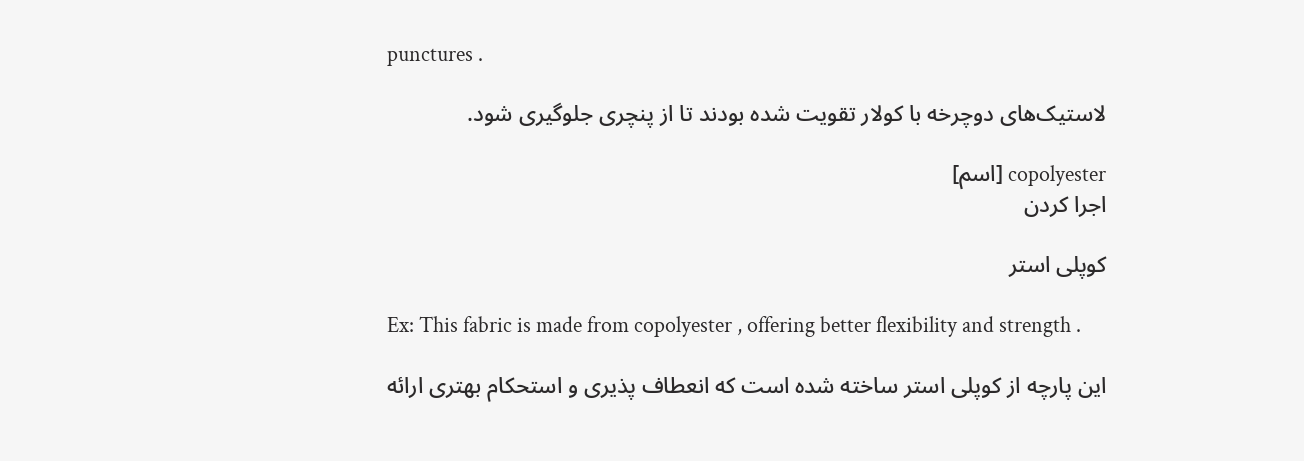punctures .

لاستیک‌های دوچرخه با کولار تقویت شده بودند تا از پنچری جلوگیری شود.

copolyester [اسم]
اجرا کردن

کوپلی استر

Ex: This fabric is made from copolyester , offering better flexibility and strength .

این پارچه از کوپلی استر ساخته شده است که انعطاف پذیری و استحکام بهتری ارائه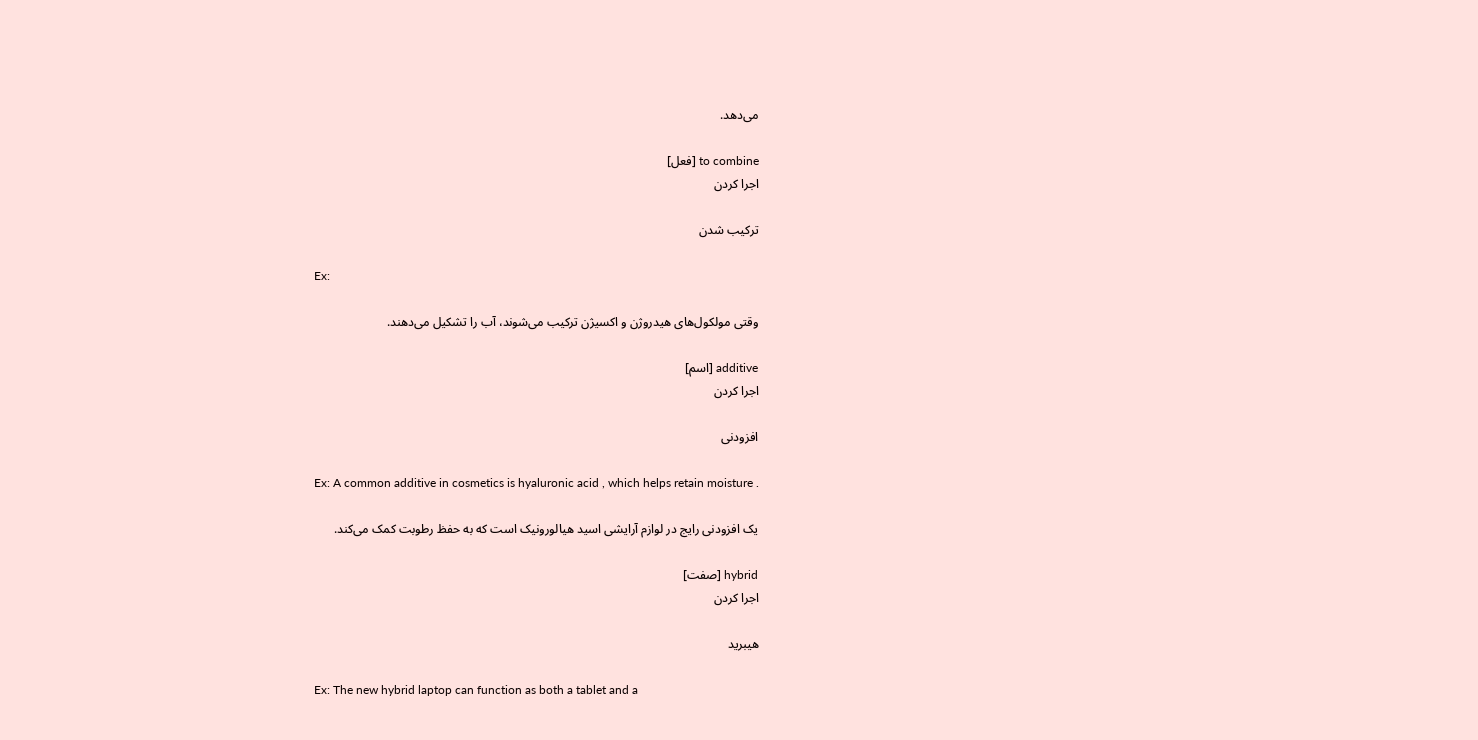می‌دهد.

to combine [فعل]
اجرا کردن

ترکیب شدن

Ex:

وقتی مولکول‌های هیدروژن و اکسیژن ترکیب می‌شوند، آب را تشکیل می‌دهند.

additive [اسم]
اجرا کردن

افزودنی

Ex: A common additive in cosmetics is hyaluronic acid , which helps retain moisture .

یک افزودنی رایج در لوازم آرایشی اسید هیالورونیک است که به حفظ رطوبت کمک می‌کند.

hybrid [صفت]
اجرا کردن

هیبرید

Ex: The new hybrid laptop can function as both a tablet and a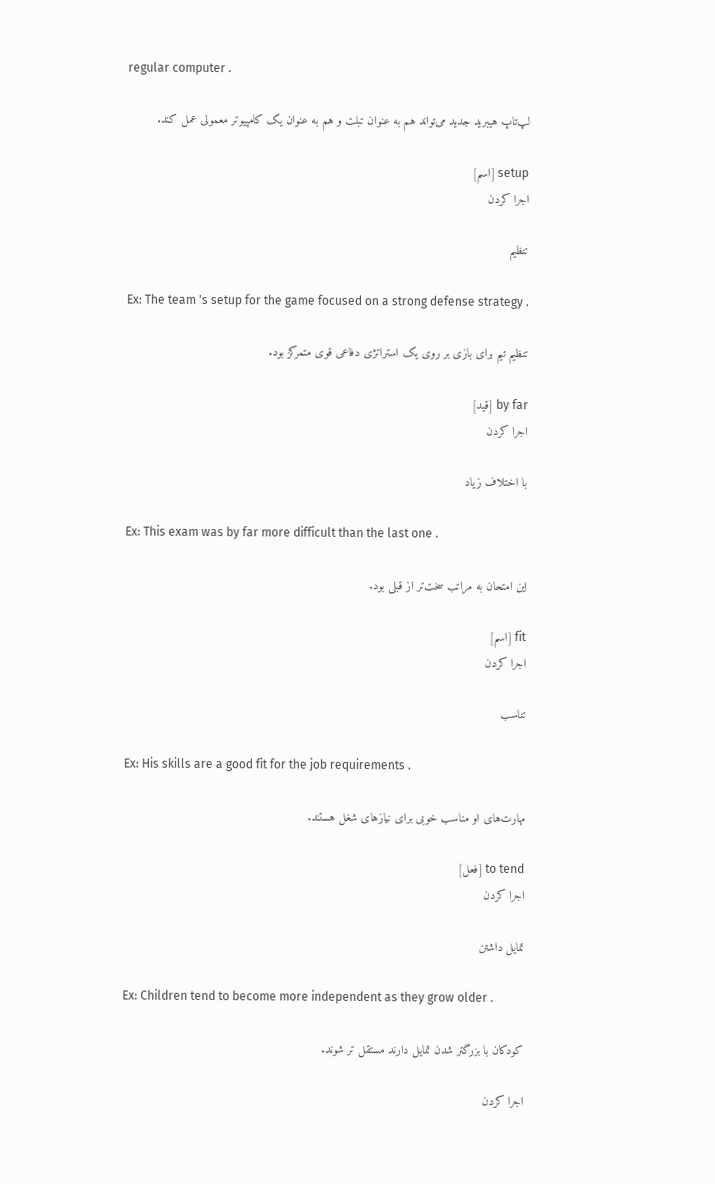regular computer .

لپ‌تاپ هیبرید جدید می‌تواند هم به عنوان تبلت و هم به عنوان یک کامپیوتر معمولی عمل کند.

setup [اسم]
اجرا کردن

تنظیم

Ex: The team 's setup for the game focused on a strong defense strategy .

تنظیم تیم برای بازی بر روی یک استراتژی دفاعی قوی متمرکز بود.

by far [قید]
اجرا کردن

با اختلاف زیاد

Ex: This exam was by far more difficult than the last one .

این امتحان به مراتب سخت‌تر از قبلی بود.

fit [اسم]
اجرا کردن

تناسب

Ex: His skills are a good fit for the job requirements .

مهارت‌های او مناسب خوبی برای نیازهای شغل هستند.

to tend [فعل]
اجرا کردن

تمایل داشتن

Ex: Children tend to become more independent as they grow older .

کودکان با بزرگتر شدن تمایل دارند مستقل تر شوند.

اجرا کردن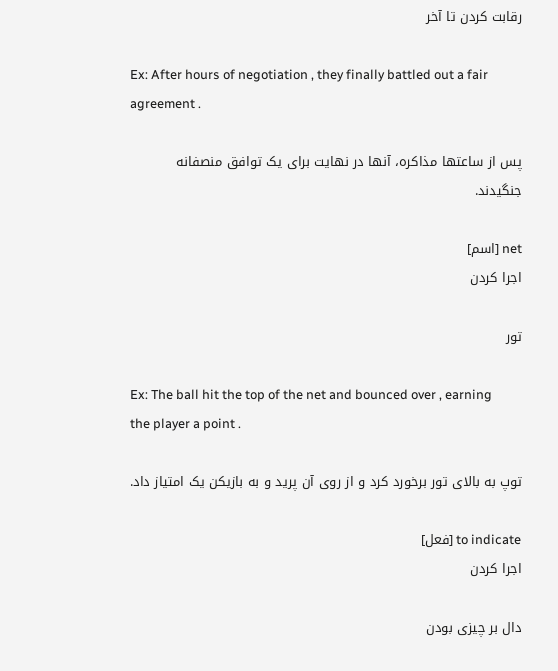رقابت کردن تا آخر

Ex: After hours of negotiation , they finally battled out a fair agreement .

پس از ساعتها مذاکره، آنها در نهایت برای یک توافق منصفانه جنگیدند.

net [اسم]
اجرا کردن

تور

Ex: The ball hit the top of the net and bounced over , earning the player a point .

توپ به بالای تور برخورد کرد و از روی آن پرید و به بازیکن یک امتیاز داد.

to indicate [فعل]
اجرا کردن

دال بر چیزی بودن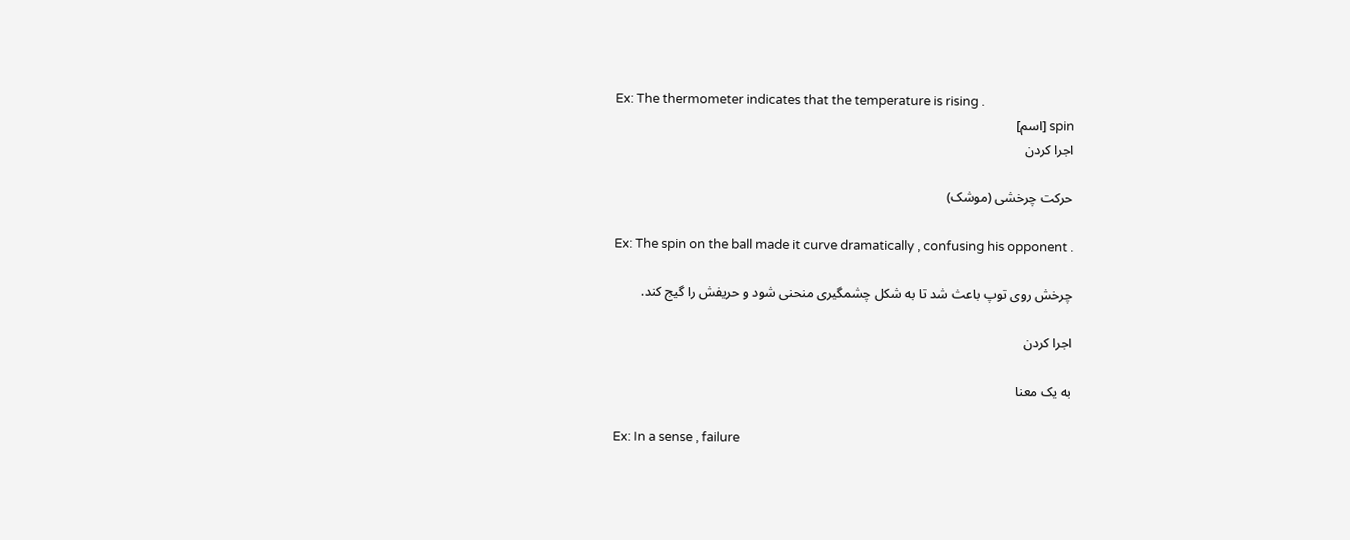Ex: The thermometer indicates that the temperature is rising .
spin [اسم]
اجرا کردن

حرکت چرخشی (موشک)

Ex: The spin on the ball made it curve dramatically , confusing his opponent .

چرخش روی توپ باعث شد تا به شکل چشمگیری منحنی شود و حریفش را گیج کند.

اجرا کردن

به یک معنا

Ex: In a sense , failure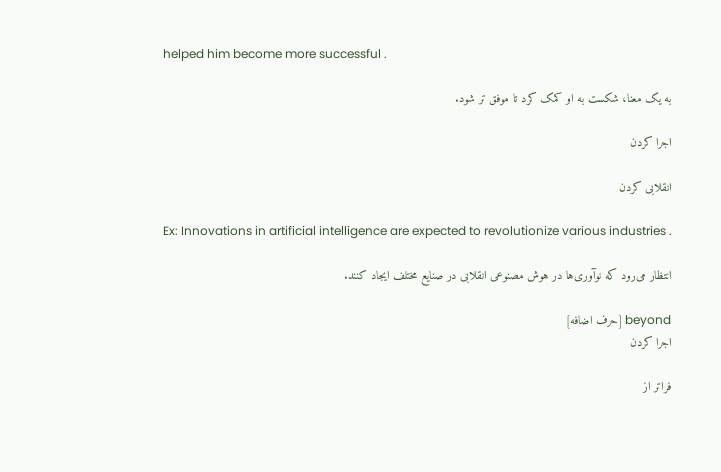helped him become more successful .

به یک معنا، شکست به او کمک کرد تا موفق تر شود.

اجرا کردن

انقلابی کردن

Ex: Innovations in artificial intelligence are expected to revolutionize various industries .

انتظار می‌رود که نوآوری‌ها در هوش مصنوعی انقلابی در صنایع مختلف ایجاد کنند.

beyond [حرف اضافه]
اجرا کردن

فراتر از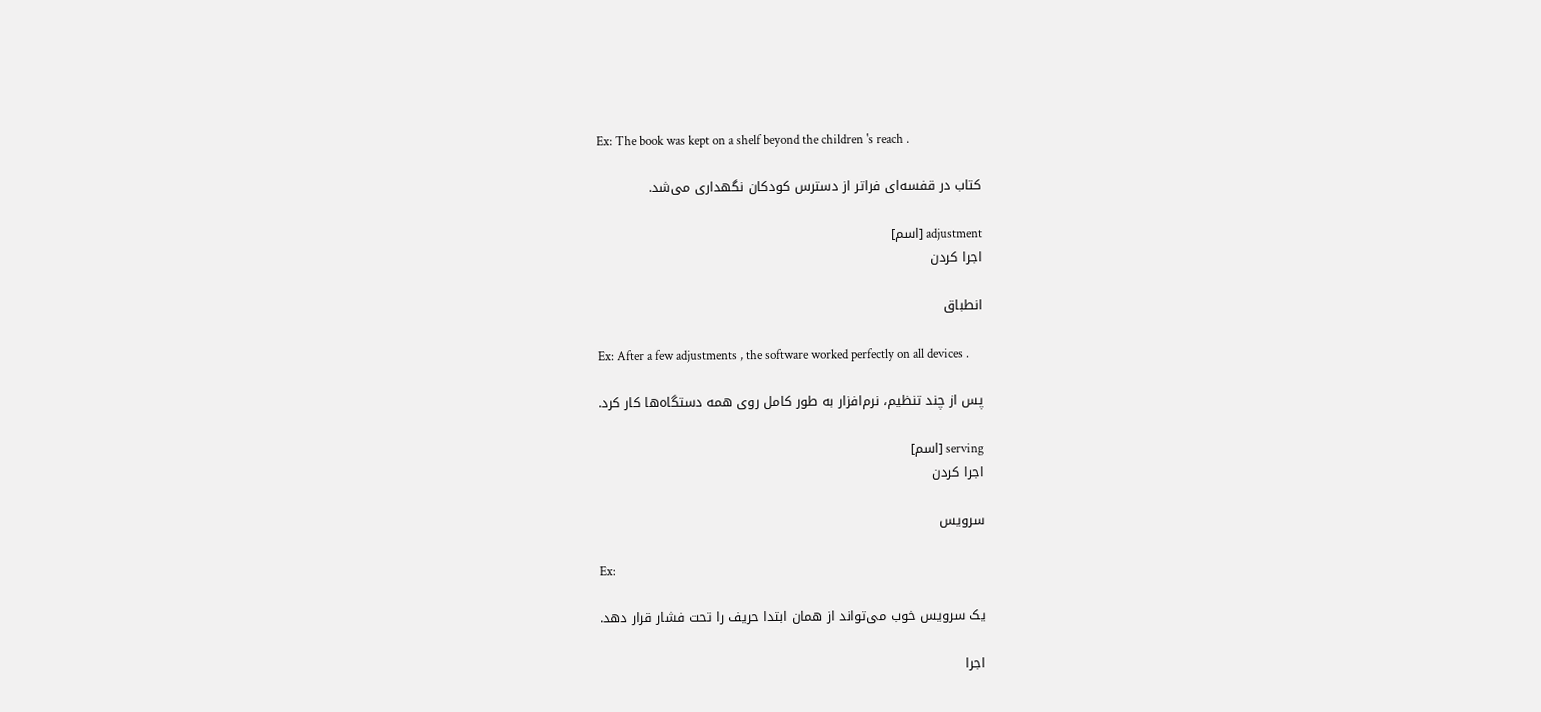Ex: The book was kept on a shelf beyond the children 's reach .

کتاب در قفسه‌ای فراتر از دسترس کودکان نگهداری می‌شد.

adjustment [اسم]
اجرا کردن

انطباق

Ex: After a few adjustments , the software worked perfectly on all devices .

پس از چند تنظیم، نرم‌افزار به طور کامل روی همه دستگاه‌ها کار کرد.

serving [اسم]
اجرا کردن

سرویس

Ex:

یک سرویس خوب می‌تواند از همان ابتدا حریف را تحت فشار قرار دهد.

اجرا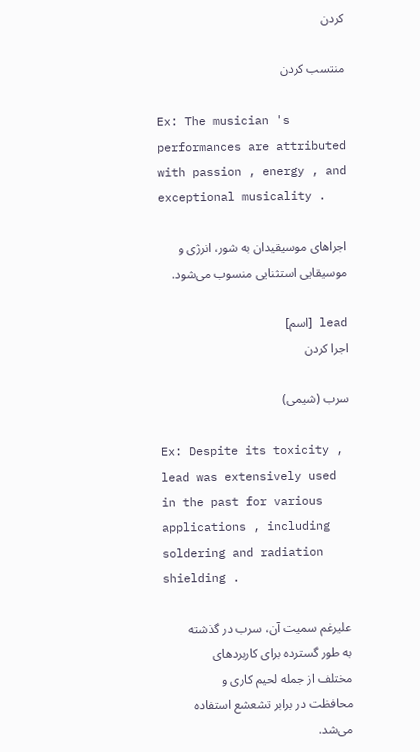کردن

منتسب کردن

Ex: The musician 's performances are attributed with passion , energy , and exceptional musicality .

اجراهای موسیقیدان به شور، انرژی و موسیقایی استثنایی منسوب می‌شود.

lead [اسم]
اجرا کردن

سرب (شیمی)

Ex: Despite its toxicity , lead was extensively used in the past for various applications , including soldering and radiation shielding .

علیرغم سمیت آن، سرب در گذشته به طور گسترده برای کاربردهای مختلف از جمله لحیم کاری و محافظت در برابر تشعشع استفاده می‌شد.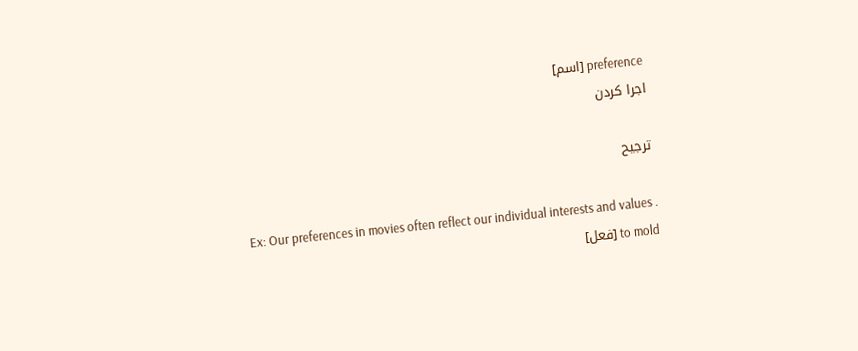preference [اسم]
اجرا کردن

ترجیح

Ex: Our preferences in movies often reflect our individual interests and values .
to mold [فعل]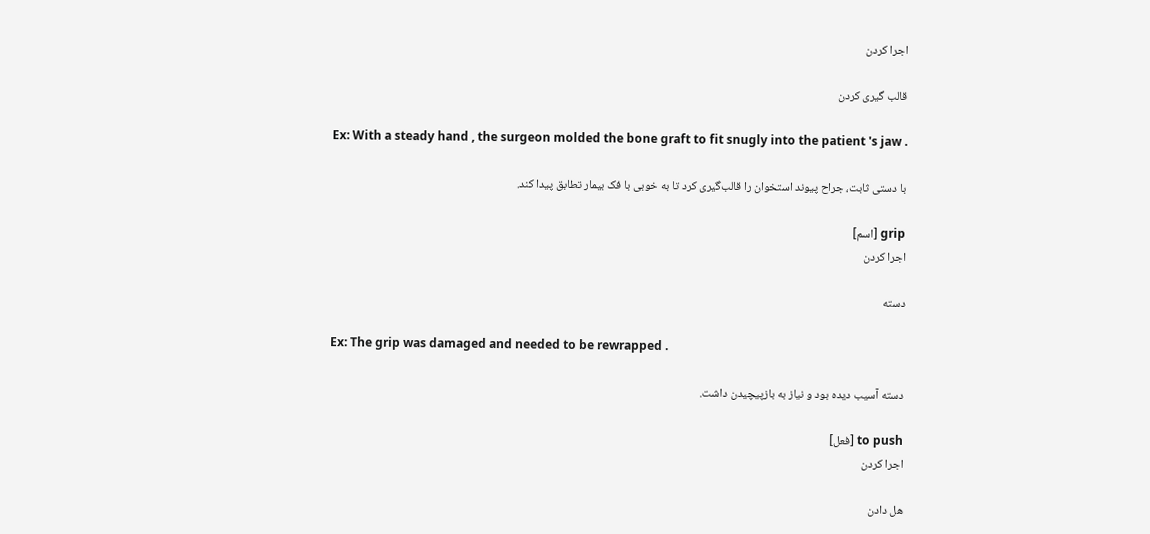اجرا کردن

قالب گیری کردن

Ex: With a steady hand , the surgeon molded the bone graft to fit snugly into the patient 's jaw .

با دستی ثابت، جراح پیوند استخوان را قالب‌گیری کرد تا به خوبی با فک بیمار تطابق پیدا کند.

grip [اسم]
اجرا کردن

دسته

Ex: The grip was damaged and needed to be rewrapped .

دسته آسیب دیده بود و نیاز به بازپیچیدن داشت.

to push [فعل]
اجرا کردن

هل دادن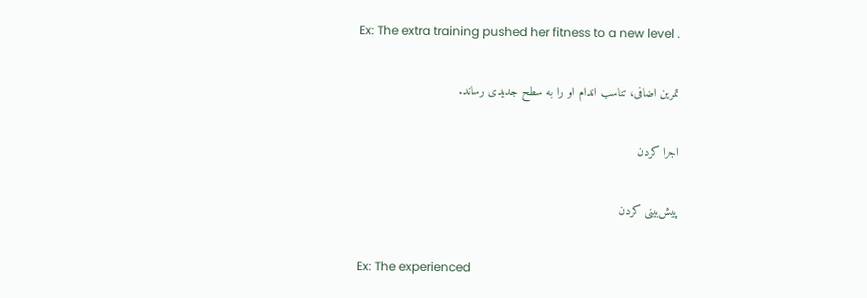Ex: The extra training pushed her fitness to a new level .

تمرین اضافی، تناسب اندام او را به سطح جدیدی رساند.

اجرا کردن

پیش‌بینی کردن

Ex: The experienced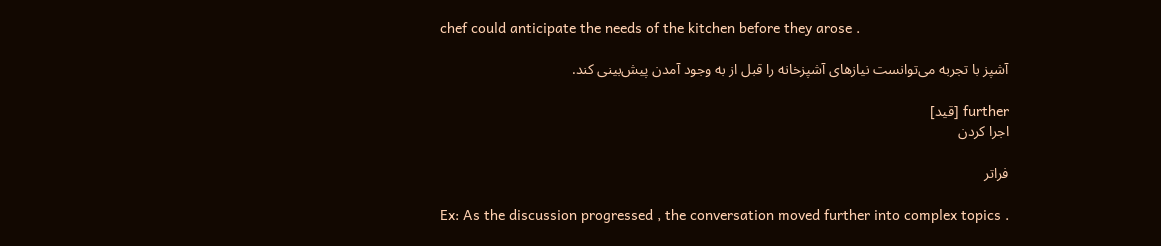chef could anticipate the needs of the kitchen before they arose .

آشپز با تجربه می‌توانست نیازهای آشپزخانه را قبل از به وجود آمدن پیش‌بینی کند.

further [قید]
اجرا کردن

فراتر

Ex: As the discussion progressed , the conversation moved further into complex topics .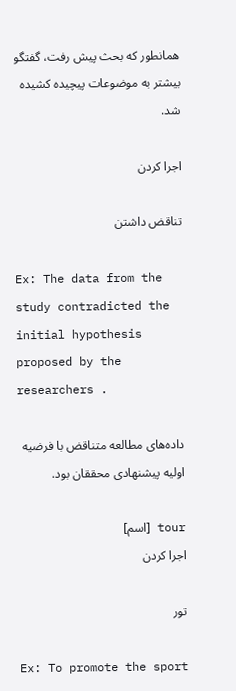همانطور که بحث پیش رفت، گفتگو بیشتر به موضوعات پیچیده کشیده شد.

اجرا کردن

تناقض داشتن

Ex: The data from the study contradicted the initial hypothesis proposed by the researchers .

داده‌های مطالعه متناقض با فرضیه اولیه پیشنهادی محققان بود.

tour [اسم]
اجرا کردن

تور

Ex: To promote the sport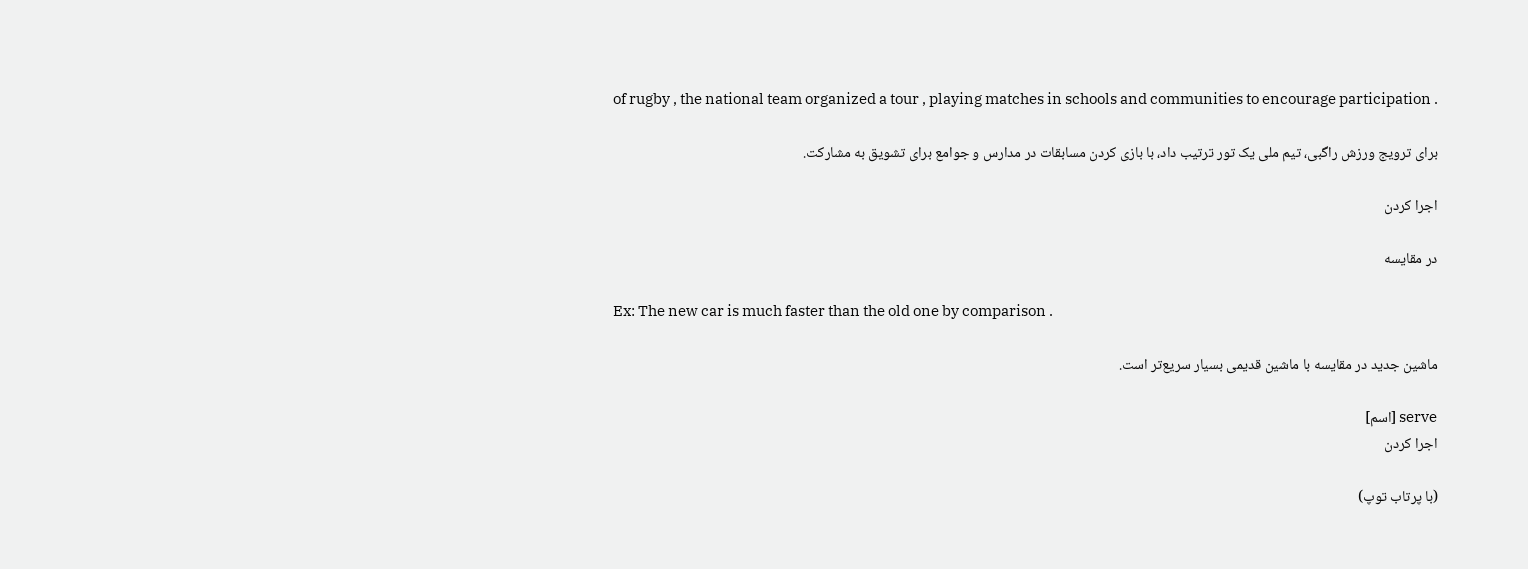of rugby , the national team organized a tour , playing matches in schools and communities to encourage participation .

برای ترویج ورزش راگبی، تیم ملی یک تور ترتیب داد، با بازی کردن مسابقات در مدارس و جوامع برای تشویق به مشارکت.

اجرا کردن

در مقایسه

Ex: The new car is much faster than the old one by comparison .

ماشین جدید در مقایسه با ماشین قدیمی بسیار سریع‌تر است.

serve [اسم]
اجرا کردن

(با پرتاب توپ)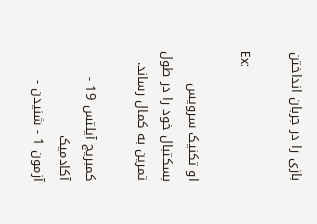بازی را در جربان انداختن

Ex:

او تکنیک سرویس بسکتبال خود را در طول تمرین به کمال رساند.

کمبریج آیلتس 19 - آکادمیک
آزمون 1 - شنیدن -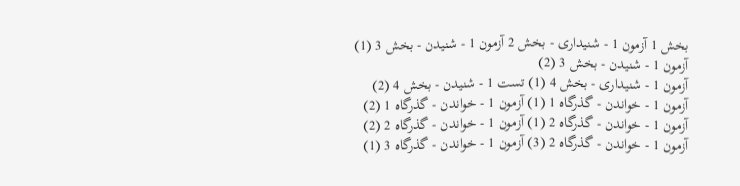بخش 1 آزمون 1 - شنیداری - بخش 2 آزمون 1 - شنیدن - بخش 3 (1) آزمون 1 - شنیدن - بخش 3 (2)
آزمون 1 - شنیداری - بخش 4 (1) تست 1 - شنیدن - بخش 4 (2) آزمون 1 - خواندن - گذرگاه 1 (1) آزمون 1 - خواندن - گذرگاه 1 (2)
آزمون 1 - خواندن - گذرگاه 2 (1) آزمون 1 - خواندن - گذرگاه 2 (2) آزمون 1 - خواندن - گذرگاه 2 (3) آزمون 1 - خواندن - گذرگاه 3 (1)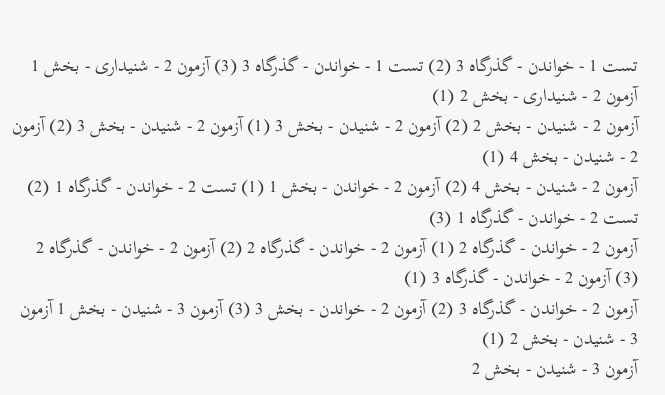تست 1 - خواندن - گذرگاه 3 (2) تست 1 - خواندن - گذرگاه 3 (3) آزمون 2 - شنیداری - بخش 1 آزمون 2 - شنیداری - بخش 2 (1)
آزمون 2 - شنیدن - بخش 2 (2) آزمون 2 - شنیدن - بخش 3 (1) آزمون 2 - شنیدن - بخش 3 (2) آزمون 2 - شنیدن - بخش 4 (1)
آزمون 2 - شنیدن - بخش 4 (2) آزمون 2 - خواندن - بخش 1 (1) تست 2 - خواندن - گذرگاه 1 (2) تست 2 - خواندن - گذرگاه 1 (3)
آزمون 2 - خواندن - گذرگاه 2 (1) آزمون 2 - خواندن - گذرگاه 2 (2) آزمون 2 - خواندن - گذرگاه 2 (3) آزمون 2 - خواندن - گذرگاه 3 (1)
آزمون 2 - خواندن - گذرگاه 3 (2) آزمون 2 - خواندن - بخش 3 (3) آزمون 3 - شنیدن - بخش 1 آزمون 3 - شنیدن - بخش 2 (1)
آزمون 3 - شنیدن - بخش 2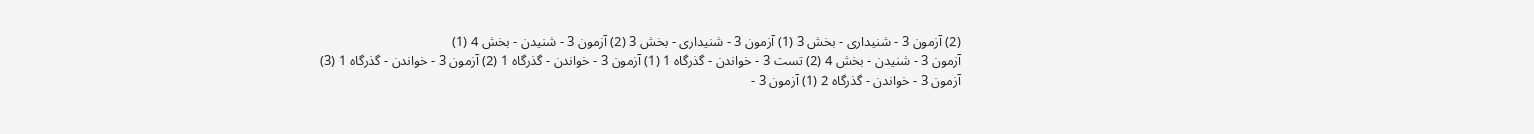(2) آزمون 3 - شنیداری - بخش 3 (1) آزمون 3 - شنیداری - بخش 3 (2) آزمون 3 - شنیدن - بخش 4 (1)
آزمون 3 - شنیدن - بخش 4 (2) تست 3 - خواندن - گذرگاه 1 (1) آزمون 3 - خواندن - گذرگاه 1 (2) آزمون 3 - خواندن - گذرگاه 1 (3)
آزمون 3 - خواندن - گذرگاه 2 (1) آزمون 3 -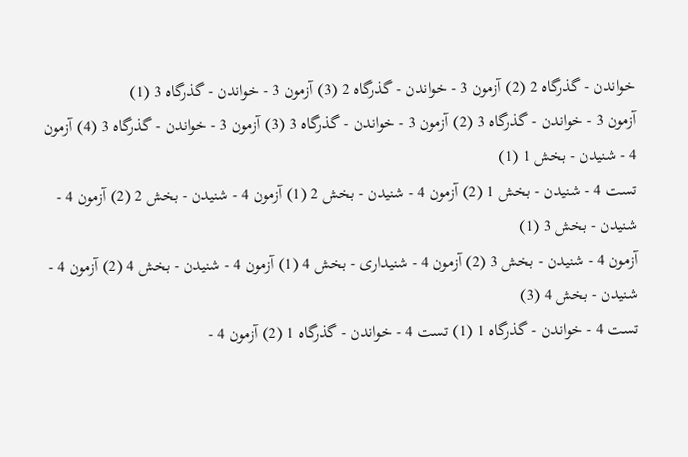خواندن - گذرگاه 2 (2) آزمون 3 - خواندن - گذرگاه 2 (3) آزمون 3 - خواندن - گذرگاه 3 (1)
آزمون 3 - خواندن - گذرگاه 3 (2) آزمون 3 - خواندن - گذرگاه 3 (3) آزمون 3 - خواندن - گذرگاه 3 (4) آزمون 4 - شنیدن - بخش 1 (1)
تست 4 - شنیدن - بخش 1 (2) آزمون 4 - شنیدن - بخش 2 (1) آزمون 4 - شنیدن - بخش 2 (2) آزمون 4 - شنیدن - بخش 3 (1)
آزمون 4 - شنیدن - بخش 3 (2) آزمون 4 - شنیداری - بخش 4 (1) آزمون 4 - شنیدن - بخش 4 (2) آزمون 4 - شنیدن - بخش 4 (3)
تست 4 - خواندن - گذرگاه 1 (1) تست 4 - خواندن - گذرگاه 1 (2) آزمون 4 -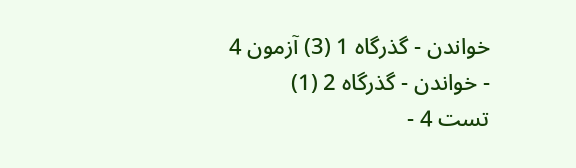خواندن - گذرگاه 1 (3) آزمون 4 - خواندن - گذرگاه 2 (1)
تست 4 -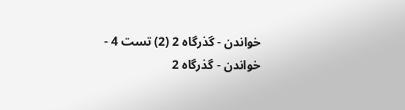خواندن - گذرگاه 2 (2) تست 4 - خواندن - گذرگاه 2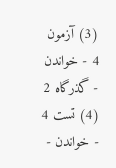(3) آزمون 4 - خواندن - گذرگاه 2 (4) تست 4 - خواندن -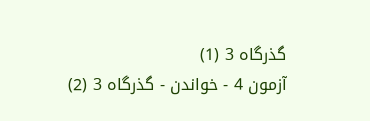گذرگاه 3 (1)
آزمون 4 - خواندن - گذرگاه 3 (2)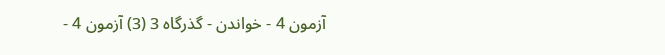آزمون 4 - خواندن - گذرگاه 3 (3) آزمون 4 -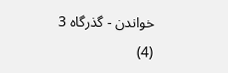خواندن - گذرگاه 3 (4)